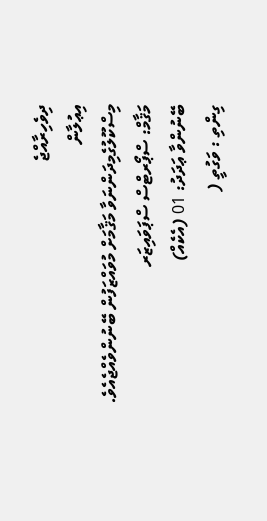ދިވެހިރާއްޖެ
އިޢުލާން
މިސްކޫލުގެމިދަންނަވާ މަޤާމަށް މުވައްޒަފުން ބޭނުންވެއްޖެއެވެ.
މަޤާމް: ސްޕޯރޓްސް ސްޕަވައިޒަރ
ބޭނުންވާ ޢަދަދު: 01 (އެކެއް)
ގިންތި : ވަގުތީ (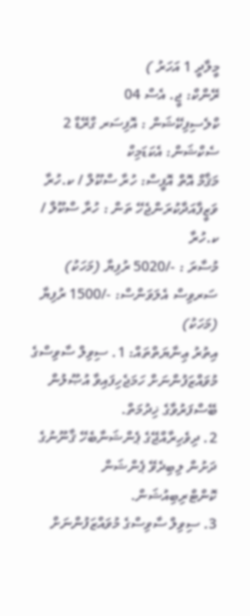މީލާދީ 1 އަހަރު )
ރޭންކް: ޖީ. އެސް 04
ކްލެސިފިކޭޝަން : އޮފިސަރ ގްރޭޑް 2
ސެކްޝަން: އެކަޑަމިކް
މަޤާމް އޮތް އޮފީސް: ހުރާ ސްކޫލް / ކ.ހުރާ
ވަޒީފާއަދާކުރަންޖެހޭ ތަން : ހުރާ ސްކޫލް / ކ.ހުރާ
މުސާރަ : -/5020 ރުފިޔާ (މަހަކު)
ސަރވިސް އެލަވަންސް: -/1500 ރުފިޔާ (މަހަކު)
އިތުރު ޢިނާޔަތްތައް: 1. ސިވިލް ސާވިސްގެ މުވައްޒަފުންނަށް ހަމަޖެހިފައިވާ އުޞޫލުން ބޭސްފަރުވާގެ ޚިދުމަތް.
2. ދިވެހިރާއްޖޭގެ ޕެންޝަނާބެހޭ ޤާނޫނުގެ ދަށުން ލިބިދެވޭ ޕެންޝަން ކޮންޓްރިބިއުޝަން.
3. ސިވިލް ސާވިސްގެ މުވައްޒަފުންނަށް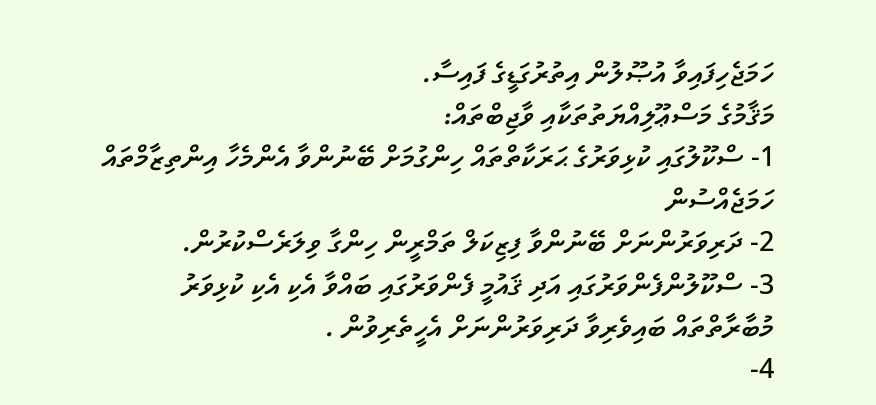ހަމަޖެހިފައިވާ އުޞޫލުން އިތުރުގަޑީގެ ފައިސާ.
މަޤާމުގެ މަސްޢޫލިއްޔަތުތަކާއި ވާޖިބްތައް:
1- ސްކޫލުގައި ކުޅިވަރުގެ ޙަރަކާތްތައް ހިންގުމަށް ބޭނުންވާ އެންމެހާ އިންތިޒާމްތައް ހަމަޖެއްސުން
2- ދަރިވަރުންނަށް ބޭނުންވާ ފިޒިކަލް ތަމްރީން ހިންގާ ވިލަރެސްކުރުން.
3- ސްކޫލުންފެންވަރުގައި އަދި ޤައުމީ ފެންވަރުގައި ބައްވާ އެކި އެކި ކުޅިވަރު މުބާރާތްތައް ބައިވެރިވާ ދަރިވަރުންނަށް އެހީތެރިވުން .
4-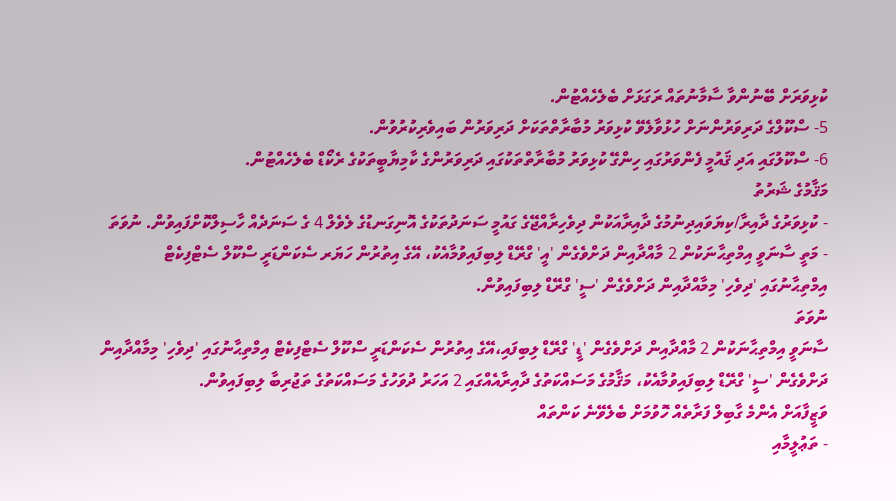ކުޅިވަރަށް ބޭނުންވާ ސާމާނުތައް ރަގަޅަށް ބެލެހެއްޓުން.
5- ސްކޫލްގެ ދަރިވަރުންނަށް ހުޅުވާލެވޭ ކުޅިވަރު މުބާރާތްތަކަށް ދަރިވަރުން ބައިވެރިކުރުވުން.
6- ސްކޫލުގައި އަދި ޤައުމީ ފެންވަރުގައި ހިންގޭ ކުޅިވަރު މުބާރާތްތަކުގައި ދަރިވަރުންގެ ކާމިޔާބީތަކުގެ ރެކޯޑް ބެލެހެއްޓުން.
މަޤާމުގެ ޝަރުތު
- ކުޅިވަރުގެ ދާއިރާ/ކިޔަވައިދިނުމުގެ ދާއިރާއަކުން ދިވެހިރާއްޖޭގެ ގައުމީ ސަނަދުތަކުގެ އޮނިގަނޑުގެ ލެވެލް 4 ގެ ސަނަދެއް ހާސިލްކޮށްފައިވުން. ނުވަތަ
- މަތީ ސާނަވީ އިމްތިޙާނަކުން 2 މާއްދާއިން ދަށްވެގެން 'އީ' ގްރޭޑް ލިބިފައިވުމާއެކު، އޭގެ އިތުރުން ހަޔަރ ސެކަންޑަރީ ސްކޫލް ސެޓްފިކެޓް އިމްތިޙާނުގައި 'ދިވެހި' މިމާއްދާއިން ދަށްވެގެން 'ސީ' ގްރޭޑް ލިބިފައިވުން.
ނުވަތަ
ސާނަވީ އިމްތިޙާނަކުން 2 މާއްދާއިން ދަށްވެގެން 'ޑީ' ގްރޭޑް ލިބިފައި،އޭގެ އިތުރުން ސެކަންޑަރީ ސްކޫލް ސެޓްފިކެޓް އިމްތިޙާނުގައި 'ދިވެހި' މިމާއްދާއިން ދަށްވެގެން 'ސީ' ގްރޭޑް ލިބިފައިވުމާއެކު، މަޤާމުގެ މަސައްކަތުގެ ދާއިރާއެއްގައި 2 އަހަރު ދުވަހުގެ މަސައްކަތުގެ ތަޖުރިބާ ލިބިފައިވުން.
ވަޒީފާއަށް އެންމެ ގާބިލް ފަރާތެއް ހޮވުމަށް ބެލެވޭނެ ކަންތައް
- ތަޢުލީމާއި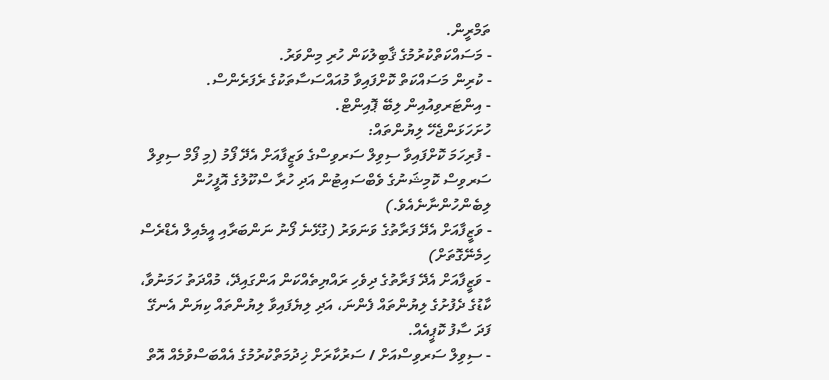ތަމްރީން.
- މަސައްކަތްކުރުމުގެ ޤާބިލުކަން ހުރި މިންވަރު.
- ކުރިން މަސައްކަތް ކޮށްފައިވާ މުއައްސަސާތަކުގެ ރެފަރެންސް.
- އިންޓަރވިއުއިން ލިބޭ ޕޮއިންޓް.
ހުށަހަޅަންޖެހޭ ލިޔުންތައް:
- ފުރިހަމަ ކޮށްފައިވާ ސިވިލް ސަރވިސްގެ ވަޒީފާއަށް އެދޭ ފޯމު (މި ފޯމް ސިވިލް ސަރވިސް ކޮމިޝަނުގެ ވެބްސައިޓުން އަދި ހުރާ ސްކޫލުގެ އޮފީހުން ލިބެންހުންނާނެއެވެ.)
- ވަޒީފާއަށް އެދޭ ފަރާތުގެ ވަނަވަރު (ގުޅޭނެ ފޯނު ނަންބަރާއި އީމެއިލް އެޑްރެސް ހިމެނޭގޮތަށް)
- ވަޒީފާއަށް އެދޭ ފަރާތުގެ ދިވެހި ރައްޔިތެއްކަން އަންގައިދޭ، މުއްދަތު ހަމަނުވާ، ކާޑުގެ ދެފުށުގެ ލިޔުންތައް ފެންނަ، އަދި ލިޔެފައިވާ ލިޔުންތައް ކިޔަން އެނގޭ ފަދަ ސާފު ކޮޕީއެއް.
- ސިވިލް ސަރވިސްއަށް / ސަރުކާރަށް ޚިދުމަތްކުރުމުގެ އެއްބަސްވުމެއް އޮތް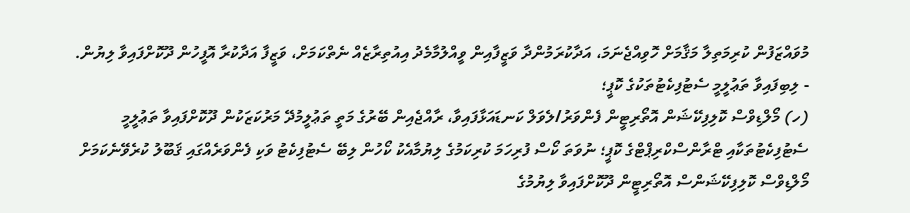މުވައްޒަފުން ކުރިމަތިލާ މަޤާމަށް ހޮވިއްޖެނަމަ، އަދާކުރަމުންދާ ވަޒީފާއިން ވީއްލުމާމެދު އިއުތިރާޒެއް ނެތްކަމަށް، ވަޒީފާ އަދާކުރާ އޮފީހުން ދޫކޮށްފައިވާ ލިޔުން.
- ލިބިފައިވާ ތަޢުލީމީ ސެޓުފިކެޓުތަކުގެ ކޮޕީ؛
(ހ) މޯލްޑިވްސް ކޮލިފިކޭޝަން އޮތޯރިޓީން ފެންވަރު/ލެވަލް ކަނޑައަޅާފައިވާ، ރާއްޖެއިން ބޭރުގެ މަތީ ތަޢުލީމުދޭ މަރުކަޒަކުން ދޫކޮށްފައިވާ ތަޢުލީމީ ސެޓުފިކެޓުތަކާއި ޓްރާންސްކްރިޕްޓްގެ ކޮޕީ؛ ނުވަތަ ކޯސް ފުރިހަމަ ކުރިކަމުގެ ލިޔުމާއެކު ކޯހުން ލިބޭ ސެޓުފިކެޓު ވަކި ފެންވަރެއްގައި ޤަބޫލު ކުރެވޭނެކަމަށް މޯލްޑިވްސް ކޮލިފިކޭޝަންސް އޮތޯރިޓީން ދޫކޮށްފައިވާ ލިޔުމުގެ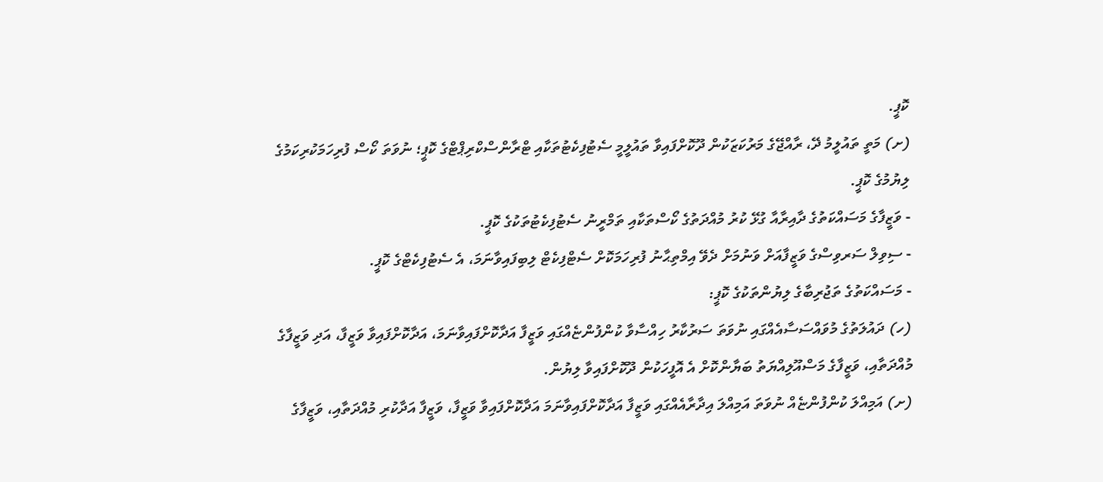ކޮޕީ.
(ށ) މަތީ ތައުލީމު ދޭ، ރާއްޖޭގެ މަރުކަޒަކުން ދޫކޮށްފައިވާ ތައުލީމީ ސެޓުފިކެޓުތަކާއި ޓްރާންސްކްރިޕްޓްގެ ކޮޕީ؛ ނުވަތަ ކޯސް ފުރިހަމަކުރިކަމުގެ ލިޔުމުގެ ކޮޕީ.
- ވަޒީފާގެ މަސައްކަތުގެ ދާއިރާއާ ގުޅޭ ކުރު މުއްދަތުގެ ކޯސްތަކާއި ތަމްރީނު ސެޓުފިކެޓުތަކުގެ ކޮޕީ.
- ސިވިލް ސަރވިސްގެ ވަޒީފާއަށް ވަނުމަށް ދެވޭ އިމްތިޙާނު ފުރިހަމަކޮށް ސެޓްފިކެޓް ލިބިފައިވާނަމަ، އެ ސެޓުފިކެޓްގެ ކޮޕީ.
- މަސައްކަތުގެ ތަޖުރިބާގެ ލިޔުންތަކުގެ ކޮޕީ:
(ހ) ދައުލަތުގެ މުވައްސަސާއެއްގައި ނުވަތަ ސަރުކާރު ހިއްސާވާ ކުންފުންޏެއްގައި ވަޒީފާ އަދާކޮށްފައިވާނަމަ، އަދާކޮށްފައިވާ ވަޒީފާ، އަދި ވަޒީފާގެ މުއްދަތާއި، ވަޒީފާގެ މަސްއޫލިއްޔަތު ބަޔާންކޮށް އެ އޮފީހަކުން ދޫކޮށްފައިވާ ލިޔުން.
(ށ) އަމިއްލަ ކުންފުންޏެއް ނުވަތަ އަމިއްލަ އިދާރާއެއްގައި ވަޒީފާ އަދާކޮށްފައިވާނަމަ އަދާކޮށްފައިވާ ވަޒީފާ، ވަޒީފާ އަދާކުރި މުއްދަތާއި، ވަޒީފާގެ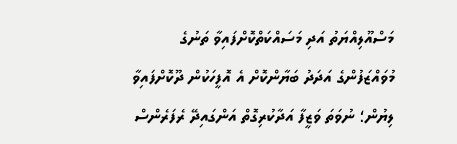މަސްއޫލިއްޔަތު އަދި މަސައްކަތްކޮށްފައިވާ ތަނުގެ މުވައްޒަފުންގެ އަދަދު ބަޔާންކޮށް އެ އޮފީހަކުން ދޫކޮށްފައިވާ ލިޔުން؛ ނުވަތަ ވަޒީފާ އަދާކުރިގޮތް އަންގައިދޭ ރެފަރެންސް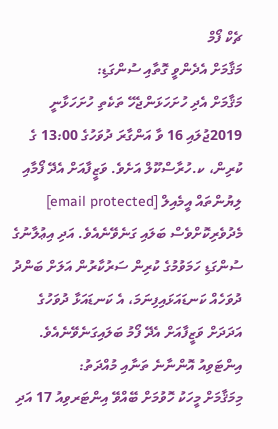ޗެކް ފޯމް
މަޤާމަށް އެދެންވީ ގޮތާއި ސުންގަޑި:
މަޤާމަށް އެދި ހުށަހަޅަންޖެހޭ ތަކެތި ހުށަހަޅާނީ 2019ޖުލައި 16 ވާ އަންގާރަ ދުވަހުގެ 13:00 ގެ ކުރިން، ކ.ހުރާސްކޫލް އަށެވެ. ވަޒީފާއަށް އެދޭ ފޯމާއި ލިޔުންތައް އީމެއިލް [email protected] މެދުވެރިކޮށްވެސް ބަލައި ގަނެވޭނެއެވެ. އަދި އިޢުލާނުގެ ސުންގަޑި ހަމަވުމުގެ ކުރިން ސަރުކާރުން އަލަށް ބަންދު ދުވަހެއް ކަނޑައަޅައިފިނަމަ، އެ ކަނޑައަޅާ ދުވަހުގެ އަދަދަށް ވަޒީފާއަށް އެދޭ ފޯމު ބަލައިގަނެވޭނެއެވެ.
އިންޓަވިއު އޮންނާނެ ތަނާއި މުއްދަތު:
މިމަޤާމަށް މީހަކު ހޮވުމަށް ބޭއްވޭ އިންޓަރވިއު 17 އަދި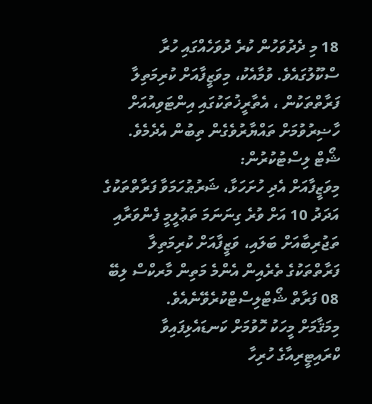18 މި ދެދުވަހުން ކުރެ ދުވަހެއްގައި ހުރާ ސްކޫލުގައެވެ. ވުމާއެކު، މިވަޒީފާއަށް ކުރިމަތިލާ ފަރާތްތަކުން ، އެތާރީޚުތަކުގައި އިންޓަވިއުއަށް ހާޟިރުވުމަށް ތައްޔާރުވެގެން ތިބުން އެދެމެވެ.
ޝޯޓް ލިސްޓުކުރުން:
މިވަޒީފާއަށް އެދި ހުށަހަޅާ، ޝަރުޠުހަމަވާ ފަރާތްތަކުގެ އަދަދު 10 އަށް ވުރެ ގިނަނަމަ ތަޢުލީމީ ފެންވަރާއި ތަޖުރިބާއަށް ބަލައި، ވަޒީފާއަށް ކުރިމަތިލާ ފަރާތްތަކުގެ ތެރެއިން އެންމެ މަތިން މާރކްސް ލިބޭ 08 ފަރާތް ޝޯޓްލިސްޓްކުރެވޭނެއެވެ.
މިމަޤާމަށް މީހަކު ހޮވުމަށް ކަނޑައެޅިފައިވާ ކްރައިޓީރިއާގެ ހުރިހާ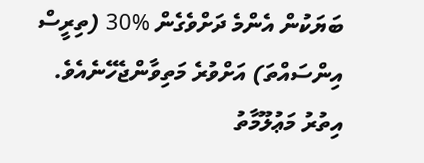ބަޔަކުން އެންމެ ދަށްވެގެން %30 (ތިރީސް އިންސައްތަ) އަށްވުރެ މަތިވާންޖެހޭނެއެވެ.
އިތުރު މަޢުލޫމާތު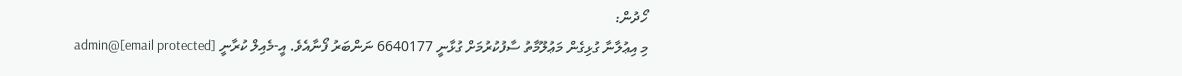ހޯދުން:
މި އިޢުލާނާ ގުޅިގެން މަޢުލޫމާތު ސާފުކުރުމަށް ގުޅާނީ 6640177 ނަންބަރު ފޯނާއެވެ. އީ-މެއިލް ކުރާނީ admin@[email protected]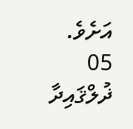އަށެވެ.
05 ޛުލްޤައިދާ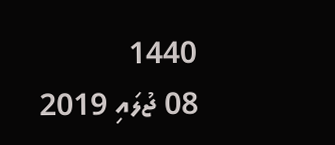1440
08 ޖުލައި 2019